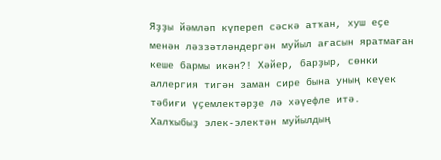Яҙҙы йәмләп күпереп сәскә атҡан, хуш еҫе менән ләззәтләндергән муйыл ағасын яратмаған кеше бармы икән?! Хәйер, барҙыр, сөнки аллергия тигән заман сире бына уның кеүек тәбиғи үҫемлектәрҙе лә хәүефле итә.
Халҡыбыҙ элек-электән муйылдың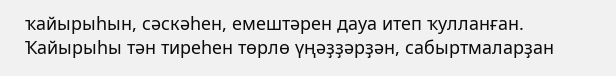ҡайырыһын, сәскәһен, емештәрен дауа итеп ҡулланған. Ҡайырыһы тән тиреһен төрлө үңәҙҙәрҙән, сабыртмаларҙан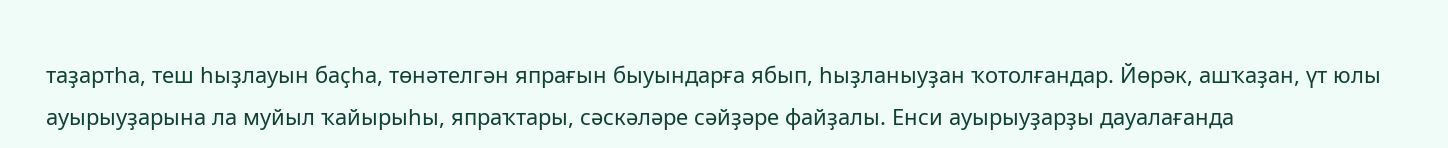таҙартһа, теш һыҙлауын баҫһа, төнәтелгән япрағын быуындарға ябып, һыҙланыуҙан ҡотолғандар. Йөрәк, ашҡаҙан, үт юлы ауырыуҙарына ла муйыл ҡайырыһы, япраҡтары, сәскәләре сәйҙәре файҙалы. Енси ауырыуҙарҙы дауалағанда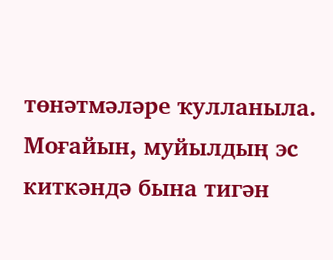төнәтмәләре ҡулланыла.
Моғайын, муйылдың эс киткәндә бына тигән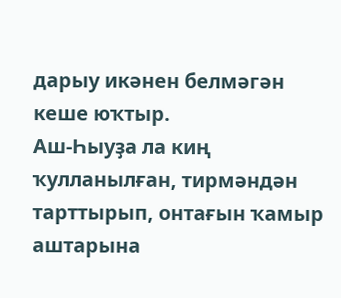дарыу икәнен белмәгән кеше юҡтыр.
Аш-Һыуҙа ла киң ҡулланылған, тирмәндән тарттырып, онтағын ҡамыр аштарына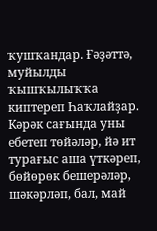ҡушҡандар. Ғәҙәттә, муйылды ҡышҡылыҡҡа киптереп Һаҡлайҙар. Кәрәк сағында уны ебетеп төйәләр, йә ит турағыс аша үткәреп, бөйөрөк бешерәләр, шәкәрләп, бал, май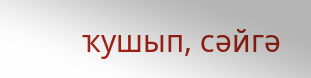ҡушып, сәйгә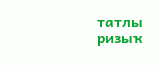татлы ризыҡ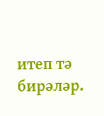итеп тә бирәләр.